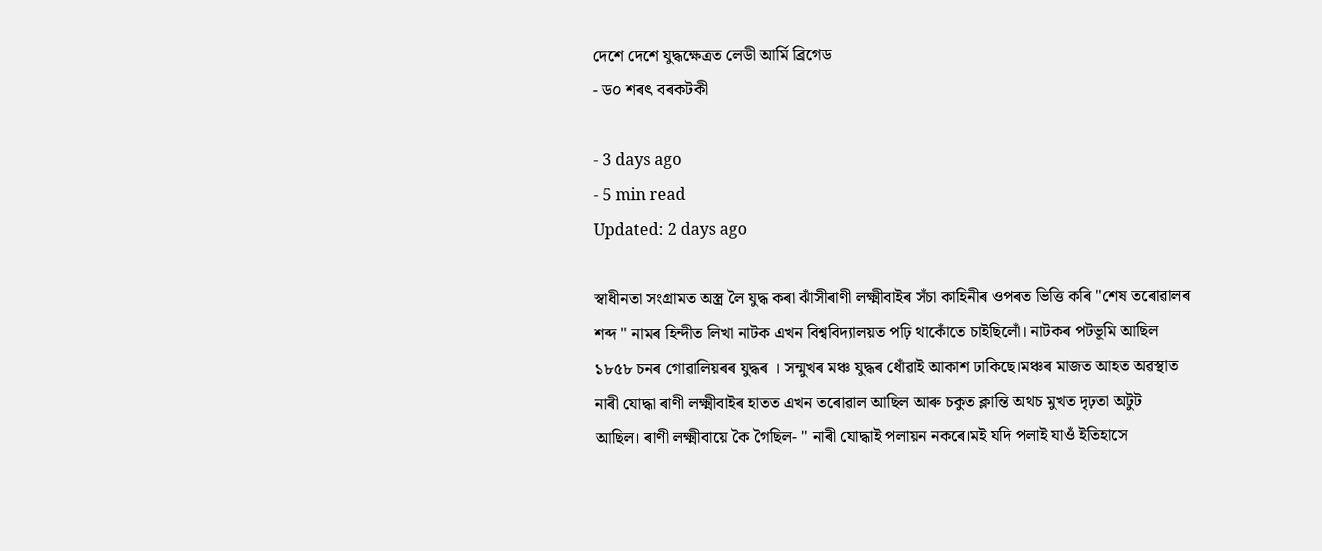দেশে দেশে যুদ্ধক্ষেত্ৰত লেডী আৰ্মি ব্ৰিগেড
- ড০ শৰৎ বৰকটকী

- 3 days ago
- 5 min read
Updated: 2 days ago

স্বাধীনতা সংগ্ৰামত অস্ত্ৰ লৈ যুদ্ধ কৰা ঝাঁসীৰাণী লক্ষ্মীবাইৰ সঁচা কাহিনীৰ ওপৰত ভিত্তি কৰি "শেষ তৰোৱালৰ শব্দ " নামৰ হিন্দীত লিখা নাটক এখন বিশ্ববিদ্যালয়ত পঢ়ি থাকোঁতে চাইছিলোঁ। নাটকৰ পটভূমি আছিল ১৮৫৮ চনৰ গোৱালিয়ৰৰ যুদ্ধৰ । সন্মুখৰ মঞ্চ যুদ্ধৰ ধোঁৱাই আকাশ ঢাকিছে।মঞ্চৰ মাজত আহত অৱস্থাত নাৰী যোদ্ধা ৰাণী লক্ষ্মীবাইৰ হাতত এখন তৰোৱাল আছিল আৰু চকুত ক্লান্তি অথচ মুখত দৃঢ়তা অটুট আছিল। ৰাণী লক্ষ্মীবায়ে কৈ গৈছিল- " নাৰী যোদ্ধাই পলায়ন নকৰে।মই যদি পলাই যাওঁ ইতিহাসে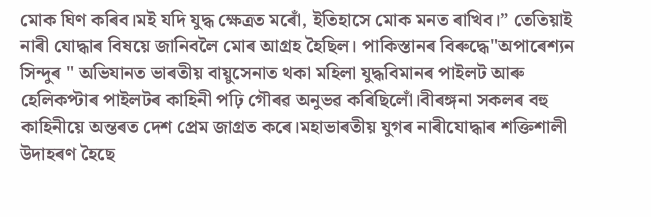মোক ঘিণ কৰিব।মই যদি যুদ্ধ ক্ষেত্ৰত মৰোঁ, ইতিহাসে মোক মনত ৰাখিব।” তেতিয়াই নাৰী যোদ্ধাৰ বিষয়ে জানিবলৈ মোৰ আগ্ৰহ হৈছিল। পাকিস্তানৰ বিৰুদ্ধে"অপাৰেশ্যন সিন্দুৰ " অভিযানত ভাৰতীয় বায়ুসেনাত থকা মহিলা যুদ্ধবিমানৰ পাইলট আৰু হেলিকপ্টাৰ পাইলটৰ কাহিনী পঢ়ি গৌৰৱ অনুভৱ কৰিছিলোঁ।বীৰঙ্গনা সকলৰ বহু কাহিনীয়ে অন্তৰত দেশ প্রেম জাগ্ৰত কৰে।মহাভাৰতীয় যুগৰ নাৰীযোদ্ধাৰ শক্তিশালী উদাহৰণ হৈছে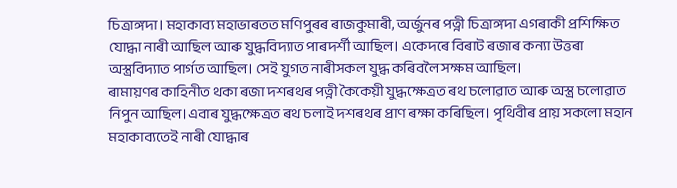চিত্ৰাঙ্গদা। মহাকাব্য মহাভাৰতত মণিপুৰৰ ৰাজকুমাৰী, অৰ্জুনৰ পত্নী চিত্ৰাঙ্গদা এগৰাকী প্ৰশিক্ষিত যোদ্ধা নাৰী আছিল আৰু যুদ্ধবিদ্যাত পাৰদৰ্শী আছিল। একেদৰে বিৰাট ৰজাৰ কন্যা উত্তৰা অস্ত্ৰবিদ্যাত পাৰ্গত আছিল। সেই যুগত নাৰীসকল যুদ্ধ কৰিবলৈ সক্ষম আছিল।
ৰামায়ণৰ কাহিনীত থকা ৰজা দশৰথৰ পত্নী কৈকেয়ী যুদ্ধক্ষেত্ৰত ৰথ চলোৱাত আৰু অস্ত্ৰ চলোৱাত নিপুন আছিল।এবাৰ যুদ্ধক্ষেত্ৰত ৰথ চলাই দশৰথৰ প্ৰাণ ৰক্ষা কৰিছিল। পৃথিবীৰ প্ৰায় সকলো মহান মহাকাব্যতেই নাৰী যোদ্ধাৰ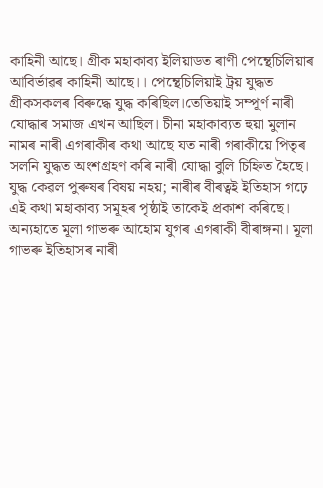কাহিনী আছে। গ্ৰীক মহাকাব্য ইলিয়াডত ৰাণী পেন্থেচিলিয়াৰ আবিৰ্ভাৱৰ কাহিনী আছে।। পেন্থেচিলিয়াই ট্ৰয় যুদ্ধত গ্ৰীকসকলৰ বিৰুদ্ধে যুদ্ধ কৰিছিল।তেতিয়াই সম্পূৰ্ণ নাৰী যোদ্ধাৰ সমাজ এখন আছিল। চীনা মহাকাব্যত হুয়া মুলান নামৰ নাৰী এগৰাকীৰ কথা আছে যত নাৰী গৰাকীয়ে পিতৃৰ সলনি যুদ্ধত অংশগ্ৰহণ কৰি নাৰী যোদ্ধা বুলি চিহ্নিত হৈছে। যুদ্ধ কেৱল পুৰুষৰ বিষয় নহয়; নাৰীৰ বীৰত্বই ইতিহাস গঢ়ে এই কথা মহাকাব্য সমূহৰ পৃষ্ঠাই তাকেই প্ৰকাশ কৰিছে।
অন্যহাতে মূলা গাভৰু আহোম যুগৰ এগৰাকী বীৰাঙ্গনা। মূলা গাভৰু ইতিহাসৰ নাৰী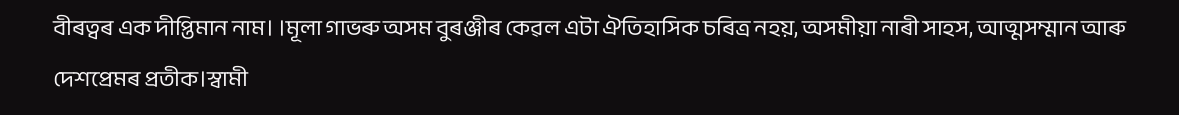বীৰত্বৰ এক দীপ্তিমান নাম। ।মূলা গাভৰু অসম বুৰঞ্জীৰ কেৱল এটা ঐতিহাসিক চৰিত্ৰ নহয়, অসমীয়া নাৰী সাহস, আত্মসম্মান আৰু দেশপ্ৰেমৰ প্ৰতীক।স্বামী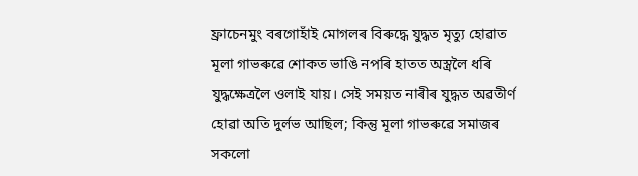ফ্ৰাচেনমুং বৰগোহাঁই মোগলৰ বিৰুদ্ধে যুদ্ধত মৃত্যু হোৱাত মূলা গাভৰুৱে শোকত ভাঙি নপৰি হাতত অস্ত্ৰলৈ ধৰি যুদ্ধক্ষেত্ৰলৈ ওলাই যায়। সেই সময়ত নাৰীৰ যুদ্ধত অৱতীৰ্ণ হোৱা অতি দুৰ্লভ আছিল; কিন্তু মূলা গাভৰুৱে সমাজৰ সকলো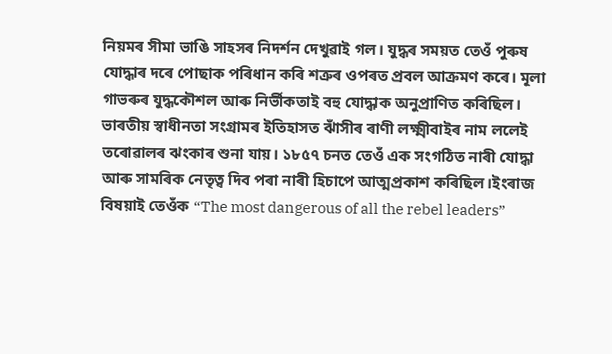নিয়মৰ সীমা ভাঙি সাহসৰ নিদৰ্শন দেখুৱাই গল। যুদ্ধৰ সময়ত তেওঁ পুৰুষ যোদ্ধাৰ দৰে পোছাক পৰিধান কৰি শত্ৰুৰ ওপৰত প্ৰবল আক্ৰমণ কৰে। মূলা গাভৰুৰ যুদ্ধকৌশল আৰু নিৰ্ভীকতাই বহু যোদ্ধাক অনুপ্ৰাণিত কৰিছিল।
ভাৰতীয় স্বাধীনতা সংগ্ৰামৰ ইতিহাসত ঝাঁসীৰ ৰাণী লক্ষ্মীবাইৰ নাম ললেই তৰোৱালৰ ঝংকাৰ শুনা যায়। ১৮৫৭ চনত তেওঁ এক সংগঠিত নাৰী যোদ্ধা আৰু সামৰিক নেতৃত্ব দিব পৰা নাৰী হিচাপে আত্মপ্ৰকাশ কৰিছিল।ইংৰাজ বিষয়াই তেওঁক “The most dangerous of all the rebel leaders”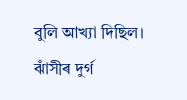বুলি আখ্যা দিছিল।
ঝাঁসীৰ দুর্গ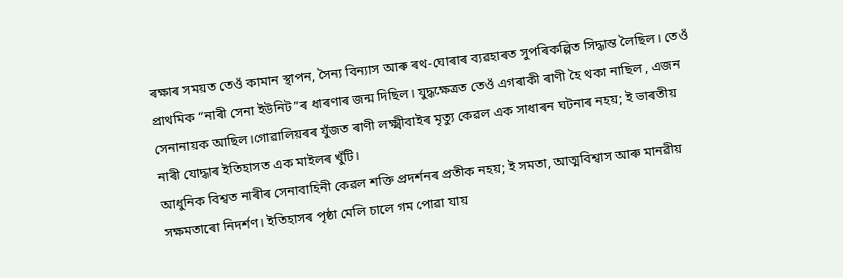ৰক্ষাৰ সময়ত তেওঁ কামান স্থাপন, সৈন্য বিন্যাস আৰু ৰথ-ঘোৰাৰ ব্যৱহাৰত সুপৰিকল্পিত সিদ্ধান্ত লৈছিল। তেওঁ প্ৰাথমিক “নাৰী সেনা ইউনিট”ৰ ধাৰণাৰ জন্ম দিছিল। যুদ্ধক্ষেত্ৰত তেওঁ এগৰাকী ৰাণী হৈ থকা নাছিল , এজন সেনানায়ক আছিল।গোৱালিয়ৰৰ যুঁজত ৰাণী লক্ষ্মীবাইৰ মৃত্যু কেৱল এক সাধাৰন ঘটনাৰ নহয়; ই ভাৰতীয় নাৰী যোদ্ধাৰ ইতিহাসত এক মাইলৰ খুঁটি।
আধুনিক বিশ্বত নাৰীৰ সেনাবাহিনী কেৱল শক্তি প্ৰদৰ্শনৰ প্ৰতীক নহয়; ই সমতা, আত্মবিশ্বাস আৰু মানৱীয় সক্ষমতাৰো নিদৰ্শণ। ইতিহাসৰ পৃষ্ঠা মেলি চালে গম পোৱা যায়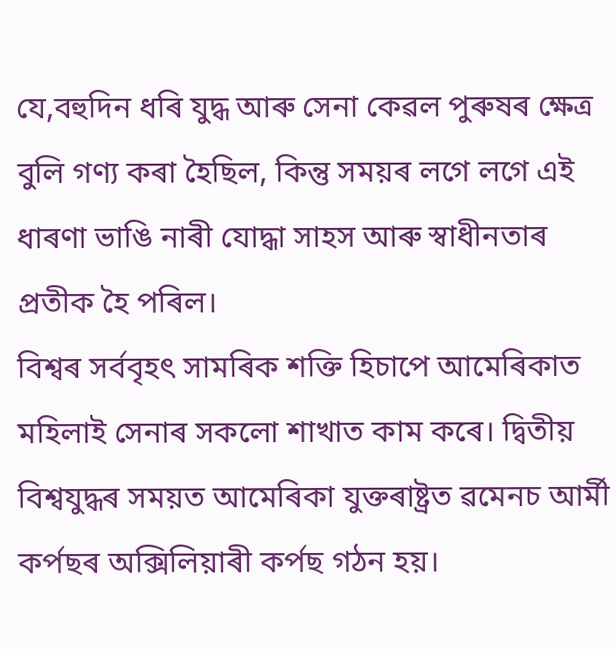যে,বহুদিন ধৰি যুদ্ধ আৰু সেনা কেৱল পুৰুষৰ ক্ষেত্ৰ বুলি গণ্য কৰা হৈছিল, কিন্তু সময়ৰ লগে লগে এই ধাৰণা ভাঙি নাৰী যোদ্ধা সাহস আৰু স্বাধীনতাৰ প্ৰতীক হৈ পৰিল।
বিশ্বৰ সৰ্ববৃহৎ সামৰিক শক্তি হিচাপে আমেৰিকাত মহিলাই সেনাৰ সকলো শাখাত কাম কৰে। দ্বিতীয় বিশ্বযুদ্ধৰ সময়ত আমেৰিকা যুক্তৰাষ্ট্ৰত ৱমেনচ আৰ্মী কৰ্পছৰ অক্সিলিয়াৰী কৰ্পছ গঠন হয়।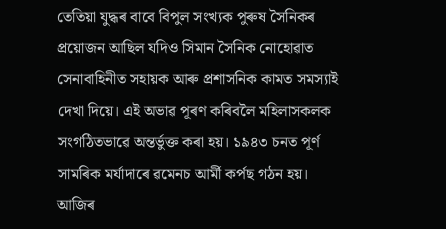তেতিয়া যুদ্ধৰ বাবে বিপুল সংখ্যক পুৰুষ সৈনিকৰ প্ৰয়োজন আছিল যদিও সিমান সৈনিক নোহোৱাত সেনাবাহিনীত সহায়ক আৰু প্ৰশাসনিক কামত সমস্যাই দেখা দিয়ে। এই অভাৱ পূৰণ কৰিবলৈ মহিলাসকলক সংগঠিতভাৱে অন্তৰ্ভুক্ত কৰা হয়। ১৯৪৩ চনত পূৰ্ণ সামৰিক মৰ্যাদাৰে ৱমেনচ আৰ্মী কৰ্পছ গঠন হয়।
আজিৰ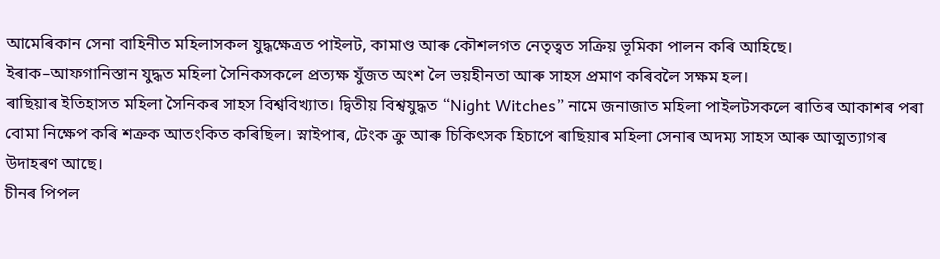আমেৰিকান সেনা বাহিনীত মহিলাসকল যুদ্ধক্ষেত্ৰত পাইলট, কামাণ্ড আৰু কৌশলগত নেতৃত্বত সক্ৰিয় ভূমিকা পালন কৰি আহিছে। ইৰাক–আফগানিস্তান যুদ্ধত মহিলা সৈনিকসকলে প্ৰত্যক্ষ যুঁজত অংশ লৈ ভয়হীনতা আৰু সাহস প্ৰমাণ কৰিবলৈ সক্ষম হল।
ৰাছিয়াৰ ইতিহাসত মহিলা সৈনিকৰ সাহস বিশ্ববিখ্যাত। দ্বিতীয় বিশ্বযুদ্ধত “Night Witches” নামে জনাজাত মহিলা পাইলটসকলে ৰাতিৰ আকাশৰ পৰা বোমা নিক্ষেপ কৰি শত্রুক আতংকিত কৰিছিল। স্নাইপাৰ, টেংক ক্ৰু আৰু চিকিৎসক হিচাপে ৰাছিয়াৰ মহিলা সেনাৰ অদম্য সাহস আৰু আত্মত্যাগৰ উদাহৰণ আছে।
চীনৰ পিপল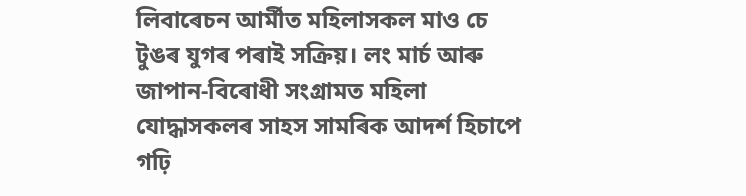লিবাৰেচন আৰ্মীত মহিলাসকল মাও চে টুঙৰ যুগৰ পৰাই সক্ৰিয়। লং মাৰ্চ আৰু জাপান-বিৰোধী সংগ্ৰামত মহিলা যোদ্ধাসকলৰ সাহস সামৰিক আদৰ্শ হিচাপে গঢ়ি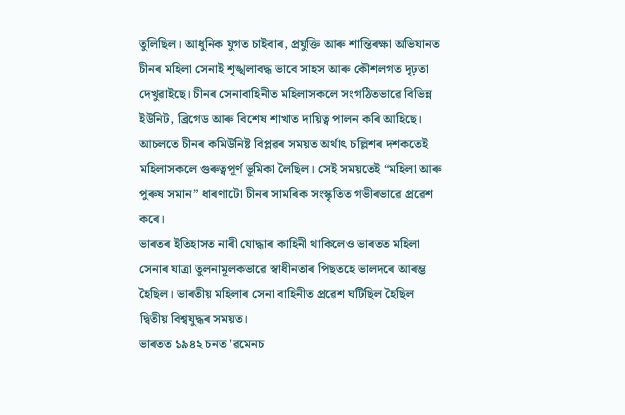তুলিছিল। আধুনিক যুগত চাইবাৰ, প্ৰযুক্তি আৰু শান্তিৰক্ষা অভিযানত চীনৰ মহিলা সেনাই শৃঙ্খলাবদ্ধ ভাবে সাহস আৰু কৌশলগত দৃঢ়তা দেখুৱাইছে। চীনৰ সেনাবাহিনীত মহিলাসকলে সংগঠিতভাৱে বিভিন্ন ইউনিট, ব্ৰিগেড আৰু বিশেষ শাখাত দায়িত্ব পালন কৰি আহিছে। আচলতে চীনৰ কমিউনিষ্ট বিপ্লৱৰ সময়ত অৰ্থাৎ চল্লিশৰ দশকতেই মহিলাসকলে গুৰুত্বপূৰ্ণ ভূমিকা লৈছিল। সেই সময়তেই “মহিলা আৰু পুৰুষ সমান” ধাৰণাটো চীনৰ সামৰিক সংস্কৃতিত গভীৰভাৱে প্ৰৱেশ কৰে।
ভাৰতৰ ইতিহাসত নাৰী যোদ্ধাৰ কাহিনী থাকিলেও ভাৰতত মহিলা সেনাৰ যাত্ৰা তুলনামূলকভাৱে স্বাধীনতাৰ পিছতহে ভালদৰে আৰম্ভ হৈছিল। ভাৰতীয় মহিলাৰ সেনা বাহিনীত প্ৰৱেশ ঘটিছিল হৈছিল দ্বিতীয় বিশ্বযুদ্ধৰ সময়ত।
ভাৰতত ১৯৪২ চনত 'ৱমেনচ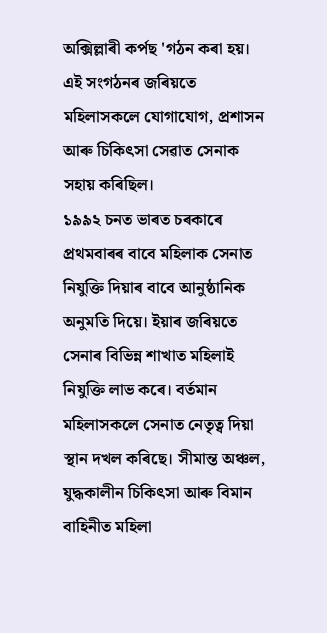অক্সিল্লাৰী কৰ্পছ 'গঠন কৰা হয়। এই সংগঠনৰ জৰিয়তে মহিলাসকলে যোগাযোগ, প্ৰশাসন আৰু চিকিৎসা সেৱাত সেনাক সহায় কৰিছিল।
১৯৯২ চনত ভাৰত চৰকাৰে প্ৰথমবাৰৰ বাবে মহিলাক সেনাত নিযুক্তি দিয়াৰ বাবে আনুষ্ঠানিক অনুমতি দিয়ে। ইয়াৰ জৰিয়তে সেনাৰ বিভিন্ন শাখাত মহিলাই নিযুক্তি লাভ কৰে। বৰ্তমান মহিলাসকলে সেনাত নেতৃত্ব দিয়া স্থান দখল কৰিছে। সীমান্ত অঞ্চল, যুদ্ধকালীন চিকিৎসা আৰু বিমান বাহিনীত মহিলা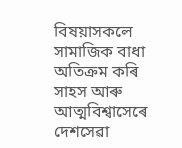বিষয়াসকলে সামাজিক বাধা অতিক্ৰম কৰি সাহস আৰু আত্মবিশ্বাসেৰে দেশসেৱা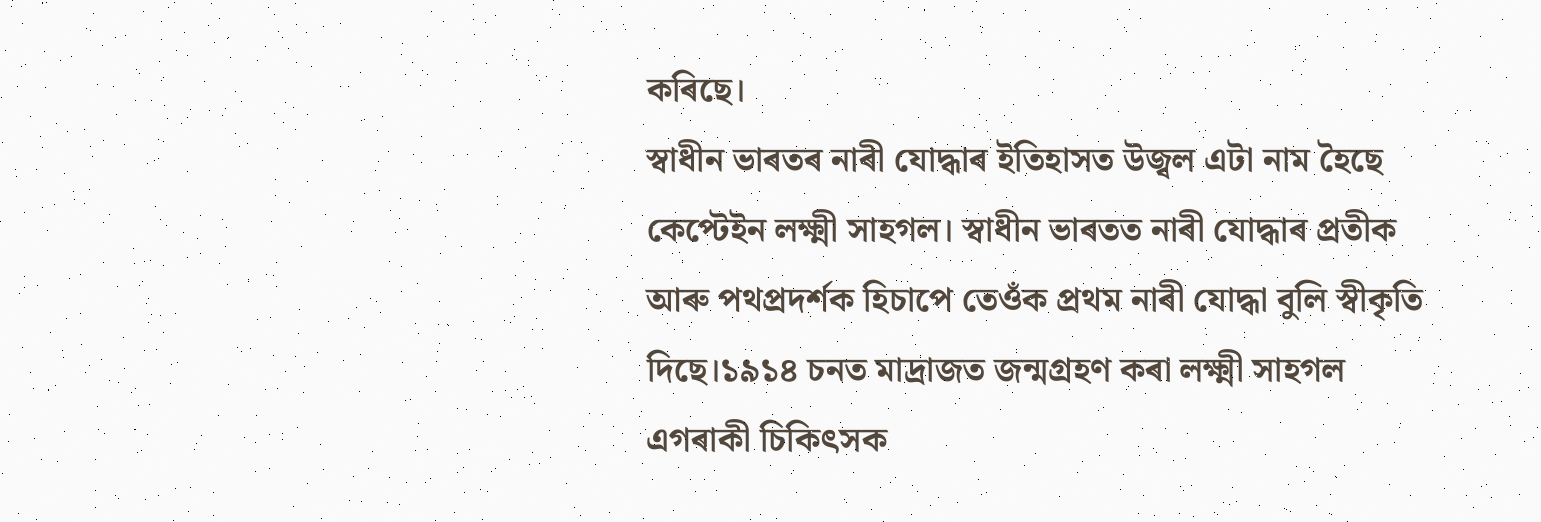কৰিছে।
স্বাধীন ভাৰতৰ নাৰী যোদ্ধাৰ ইতিহাসত উজ্বল এটা নাম হৈছে কেপ্টেইন লক্ষ্মী সাহগল। স্বাধীন ভাৰতত নাৰী যোদ্ধাৰ প্ৰতীক আৰু পথপ্ৰদৰ্শক হিচাপে তেওঁক প্ৰথম নাৰী যোদ্ধা বুলি স্বীকৃতি দিছে।১৯১৪ চনত মাদ্ৰাজত জন্মগ্ৰহণ কৰা লক্ষ্মী সাহগল এগৰাকী চিকিৎসক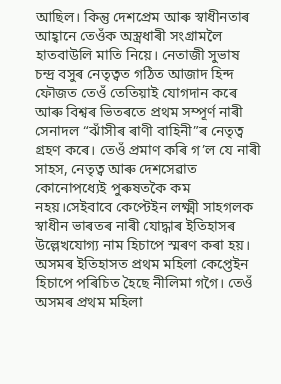আছিল। কিন্তু দেশপ্ৰেম আৰু স্বাধীনতাৰ আহ্বানে তেওঁক অস্ত্ৰধাৰী সংগ্ৰামলৈ হাতবাউলি মাতি নিয়ে। নেতাজী সুভাষ চন্দ্ৰ বসুৰ নেতৃত্বত গঠিত আজাদ হিন্দ ফৌজত তেওঁ তেতিয়াই যোগদান কৰে আৰু বিশ্বৰ ভিতৰতে প্ৰথম সম্পূৰ্ণ নাৰী সেনাদল “ঝাঁসীৰ ৰাণী বাহিনী”ৰ নেতৃত্ব গ্ৰহণ কৰে। তেওঁ প্ৰমাণ কৰি গ’ল যে নাৰী সাহস, নেতৃত্ব আৰু দেশসেৱাত কোনোপধ্যেই পুৰুষতকৈ কম নহয়।সেইবাবে কেপ্টেইন লক্ষ্মী সাহগলক স্বাধীন ভাৰতৰ নাৰী যোদ্ধাৰ ইতিহাসৰ উল্লেখযোগ্য নাম হিচাপে স্মৰণ কৰা হয়।
অসমৰ ইতিহাসত প্ৰথম মহিলা কেপ্তেইন হিচাপে পৰিচিত হৈছে নীলিমা গগৈ। তেওঁ অসমৰ প্ৰথম মহিলা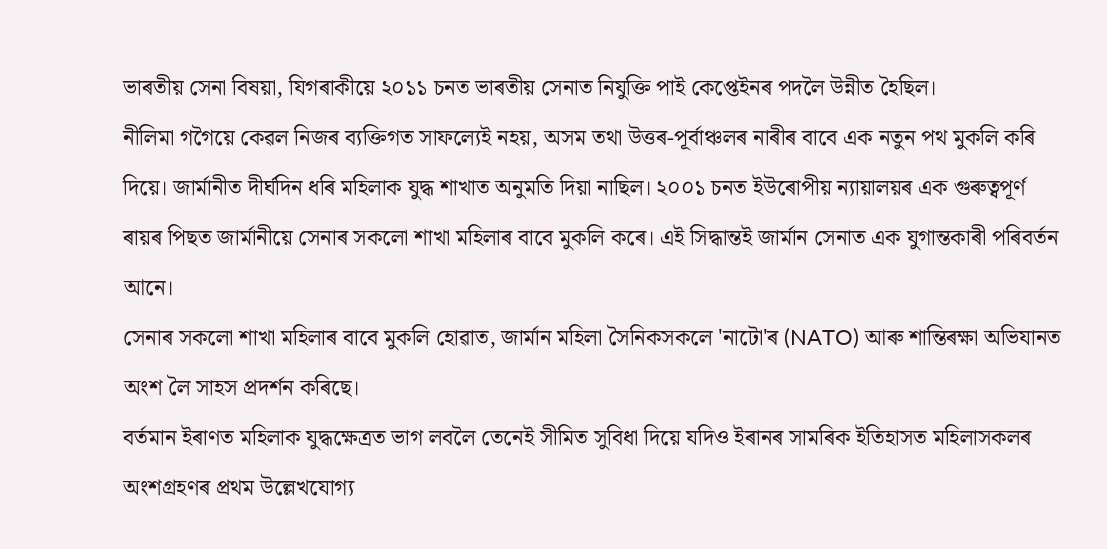ভাৰতীয় সেনা বিষয়া, যিগৰাকীয়ে ২০১১ চনত ভাৰতীয় সেনাত নিযুক্তি পাই কেপ্তেইনৰ পদলৈ উন্নীত হৈছিল।
নীলিমা গগৈয়ে কেৱল নিজৰ ব্যক্তিগত সাফল্যেই নহয়, অসম তথা উত্তৰ-পূৰ্বাঞ্চলৰ নাৰীৰ বাবে এক নতুন পথ মুকলি কৰি দিয়ে। জাৰ্মানীত দীৰ্ঘদিন ধৰি মহিলাক যুদ্ধ শাখাত অনুমতি দিয়া নাছিল। ২০০১ চনত ইউৰোপীয় ন্যায়ালয়ৰ এক গুৰুত্বপূৰ্ণ ৰায়ৰ পিছত জাৰ্মানীয়ে সেনাৰ সকলো শাখা মহিলাৰ বাবে মুকলি কৰে। এই সিদ্ধান্তই জাৰ্মান সেনাত এক যুগান্তকাৰী পৰিবর্তন আনে।
সেনাৰ সকলো শাখা মহিলাৰ বাবে মুকলি হোৱাত, জাৰ্মান মহিলা সৈনিকসকলে 'নাটো'ৰ (NATO) আৰু শান্তিৰক্ষা অভিযানত অংশ লৈ সাহস প্ৰদৰ্শন কৰিছে।
বৰ্তমান ইৰাণত মহিলাক যুদ্ধক্ষেত্ৰত ভাগ লবলৈ তেনেই সীমিত সুবিধা দিয়ে যদিও ইৰানৰ সামৰিক ইতিহাসত মহিলাসকলৰ অংশগ্ৰহণৰ প্ৰথম উল্লেখযোগ্য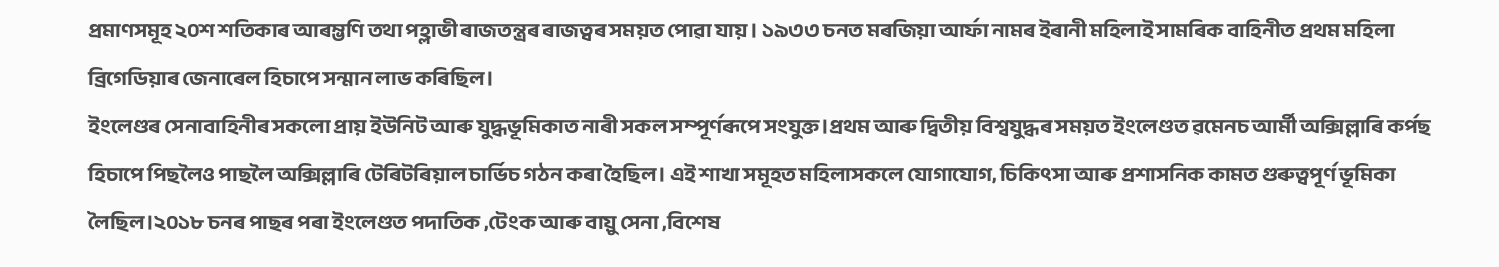প্ৰমাণসমূহ ২০শ শতিকাৰ আৰম্ভণি তথা পহ্লাভী ৰাজতন্ত্ৰৰ ৰাজত্বৰ সময়ত পোৱা যায় । ১৯৩৩ চনত মৰজিয়া আৰ্ফা নামৰ ইৰানী মহিলাই সামৰিক বাহিনীত প্ৰথম মহিলা ব্ৰিগেডিয়াৰ জেনাৰেল হিচাপে সন্মান লাভ কৰিছিল।
ইংলেণ্ডৰ সেনাবাহিনীৰ সকলো প্ৰায় ইউনিট আৰু যুদ্ধভূমিকাত নাৰী সকল সম্পূৰ্ণৰূপে সংযুক্ত।প্ৰথম আৰু দ্বিতীয় বিশ্বযুদ্ধৰ সময়ত ইংলেণ্ডত ৱমেনচ আৰ্মী অক্সিল্লাৰি কৰ্পছ হিচাপে পিছলৈও পাছলৈ অক্সিল্লাৰি টেৰিটৰিয়াল চাৰ্ভিচ গঠন কৰা হৈছিল। এই শাখা সমূহত মহিলাসকলে যোগাযোগ, চিকিৎসা আৰু প্ৰশাসনিক কামত গুৰুত্বপূৰ্ণ ভূমিকা লৈছিল।২০১৮ চনৰ পাছৰ পৰা ইংলেণ্ডত পদাতিক ,টেংক আৰু বায়ু সেনা ,বিশেষ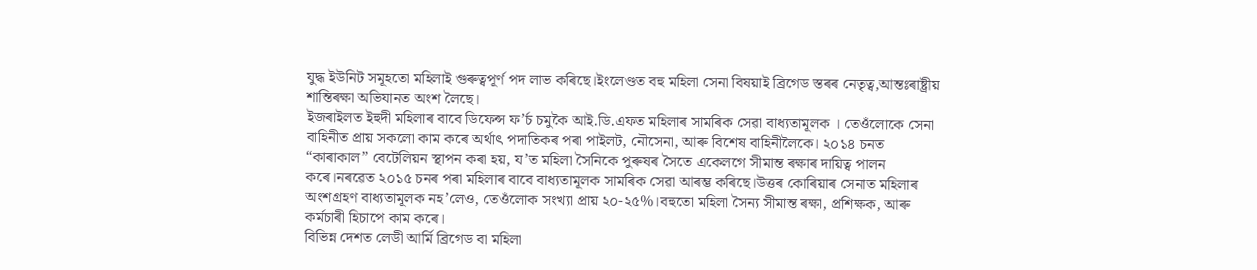যুদ্ধ ইউনিট সমূহতো মহিলাই গুৰুত্বপূৰ্ণ পদ লাভ কৰিছে।ইংলেণ্ডত বহু মহিলা সেনা বিষয়াই ব্ৰিগেড স্তৰৰ নেতৃত্ব,আন্তঃৰাষ্ট্ৰীয় শান্তিৰক্ষা অভিযানত অংশ লৈছে।
ইজৰাইলত ইহুদী মহিলাৰ বাবে ডিফেন্স ফ’ৰ্চ চমুকৈ আই.ডি.এফত মহিলাৰ সামৰিক সেৱা বাধ্যতামূলক । তেওঁলোকে সেনা বাহিনীত প্ৰায় সকলো কাম কৰে অৰ্থাৎ পদাতিকৰ পৰা পাইলট, নৌসেনা, আৰু বিশেষ বাহিনীলৈকে। ২০১৪ চনত “কাৰাকাল” বেটেলিয়ন স্থাপন কৰা হয়, য’ত মহিলা সৈনিকে পুৰুষৰ সৈতে একেলগে সীমান্ত ৰক্ষাৰ দায়িত্ব পালন কৰে।নৰৱেত ২০১৫ চনৰ পৰা মহিলাৰ বাবে বাধ্যতামূলক সামৰিক সেৱা আৰম্ভ কৰিছে।উত্তৰ কোৰিয়াৰ সেনাত মহিলাৰ অংশগ্ৰহণ বাধ্যতামূলক নহ’লেও, তেওঁলোক সংখ্যা প্ৰায় ২০-২৫%।বহুতো মহিলা সৈন্য সীমান্ত ৰক্ষা, প্ৰশিক্ষক, আৰু কৰ্মচাৰী হিচাপে কাম কৰে।
বিভিন্ন দেশত লেডী আৰ্মি ব্ৰিগেড বা মহিলা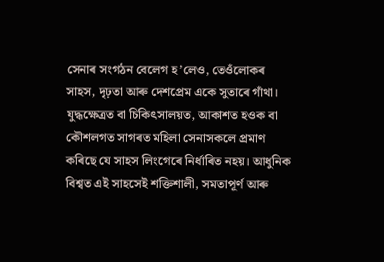সেনাৰ সংগঠন বেলেগ হ’লেও, তেওঁলোকৰ সাহস, দৃঢ়তা আৰু দেশপ্ৰেম একে সুতাৰে গাঁথা। যুদ্ধক্ষেত্ৰত বা চিকিৎসালয়ত, আকাশত হওক বা কৌশলগত সাগৰত মহিলা সেনাসকলে প্ৰমাণ কৰিছে যে সাহস লিংগেৰে নিৰ্ধাৰিত নহয়। আধুনিক বিশ্বত এই সাহসেই শক্তিশালী, সমতাপূৰ্ণ আৰু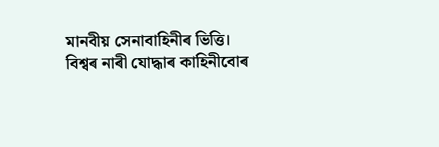মানবীয় সেনাবাহিনীৰ ভিত্তি।
বিশ্বৰ নাৰী যোদ্ধাৰ কাহিনীবোৰ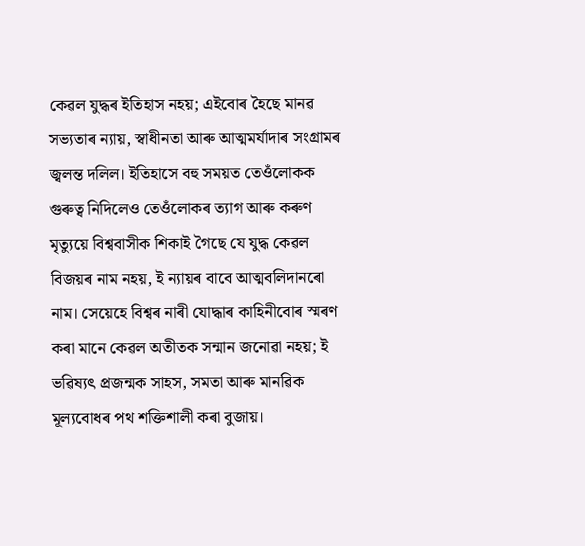কেৱল যুদ্ধৰ ইতিহাস নহয়; এইবোৰ হৈছে মানৱ সভ্যতাৰ ন্যায়, স্বাধীনতা আৰু আত্মমৰ্যাদাৰ সংগ্ৰামৰ জ্বলন্ত দলিল। ইতিহাসে বহু সময়ত তেওঁলোকক গুৰুত্ব নিদিলেও তেওঁলোকৰ ত্যাগ আৰু কৰুণ মৃত্যুয়ে বিশ্ববাসীক শিকাই গৈছে যে যুদ্ধ কেৱল বিজয়ৰ নাম নহয়, ই ন্যায়ৰ বাবে আত্মবলিদানৰো নাম। সেয়েহে বিশ্বৰ নাৰী যোদ্ধাৰ কাহিনীবোৰ স্মৰণ কৰা মানে কেৱল অতীতক সন্মান জনোৱা নহয়; ই ভৱিষ্যৎ প্ৰজন্মক সাহস, সমতা আৰু মানৱিক মূল্যবোধৰ পথ শক্তিশালী কৰা বুজায়।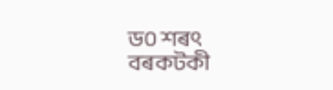ড০ শৰৎ বৰকটকী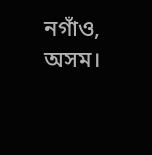নগাঁও, অসম।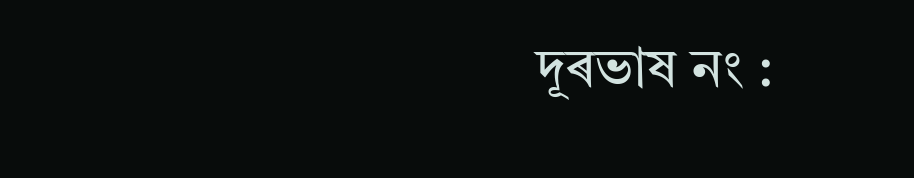দূৰভাষ নং :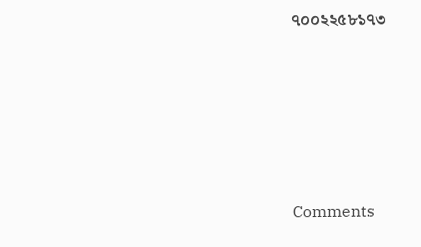৭০০২২৫৮১৭৩





Comments